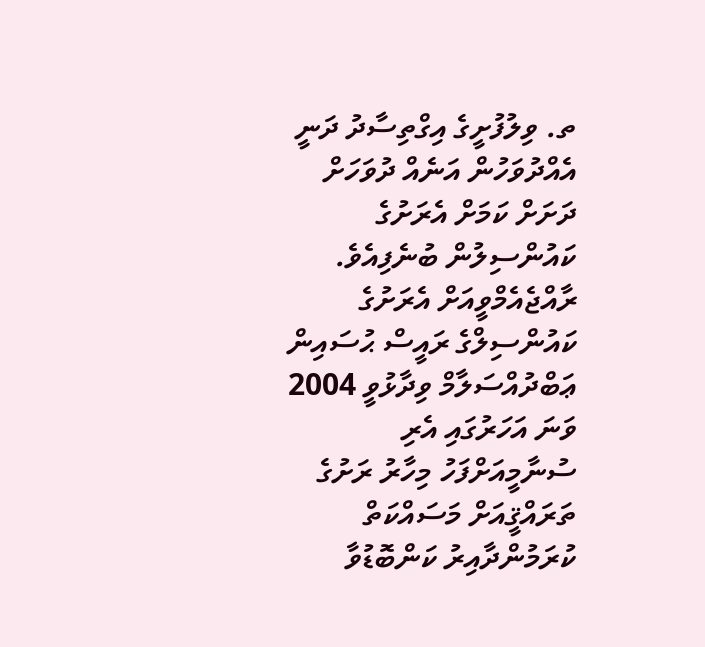ތ. ވިލުފުށީގެ އިގްތިސާދު ދަނީ އެއްދުވަހުން އަނެއް ދުވަހަށް ދަށަށް ކަމަށް އެރަށުގެ ކައުންސިލުން ބުނެފިއެވެ.
ރާއްޖެއެމްވީއަށް އެރަށުގެ ކައުންސިލްގެ ރައީސް ޙުސައިން ޢަބްދުއްސަލާމް ވިދާޅުވީ 2004 ވަނަ އަހަރުގައި އެރި ސުނާމީއަށްފަހު މިހާރު ރަށުގެ ތަރައްޤީއަށް މަސައްކަތް ކުރަމުންދާއިރު ކަންބޮޑުވާ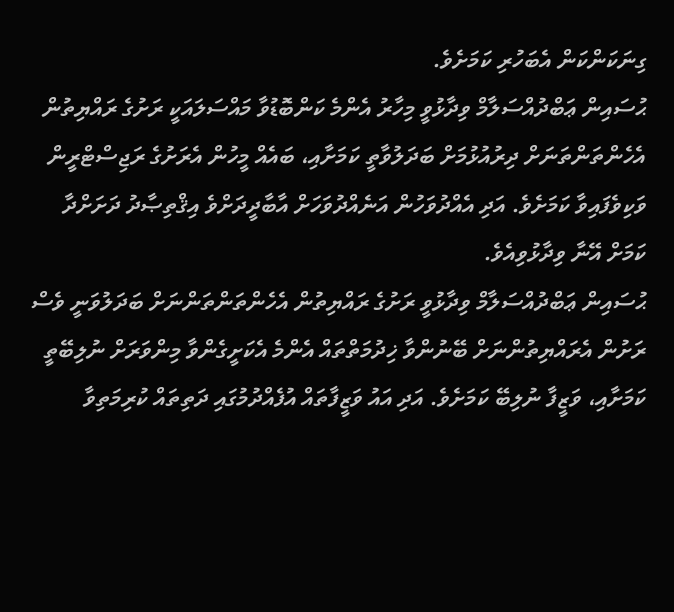ގިނަކަންކަން އެބަހުރި ކަމަށެވެ.
ޙުސައިން ޢަބްދުއްސަލާމް ވިދާޅުވީ މިހާރު އެންމެ ކަންބޮޑުވާ މައްސަލައަކީ ރަށުގެ ރައްޔިތުން އެހެންތަންތަނަށް ދިރުއުޅުމަށް ބަދަލުވާތީ ކަމަށާއި، ބައެއް މީހުން އެރަށުގެ ރަޖިސްޓްރީން ވަކިވެފައިވާ ކަމަށެވެ. އަދި އެއްދުވަހުން އަނެއްދުވަހަށް އާބާދީދަށްވެ އިޤްތިޞާދު ދަށަށްދާ ކަމަށް އޭނާ ވިދާޅުވިއެވެ.
ޙުސައިން ޢަބްދުއްސަލާމް ވިދާޅުވީ ރަށުގެ ރައްޔިތުން އެހެންތަންތަންނަށް ބަދަލުވަނީ ވެސް ރަށުން އެރައްޔިތުންނަށް ބޭނުންވާ ޚިދުމަތްތައް އެންމެ އެކަށީގެންވާ މިންވަރަށް ނުލިބޭތީ ކަމަށާއި، ވަޒީފާ ނުލިބޭ ކަމަށެވެ. އަދި އައު ވަޒީފާތައް އުފެއްދުމުގައި ދަތިތައް ކުރިމަތިވާ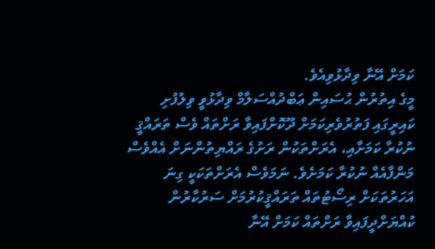ކަމަށް އޭނާ ވިދާޅުވިއެވެ.
މީގެ އިތުރުން ޙުސައިން ޢަބްދުއްސަލާމް ވިދާޅުވީ ވިލުފުށި ކައިރީގައި ފަތުރުވެރިކަމަށް ދޫކޮށްފައިވާ ރަށްތައް ވެސް ތަރައްޤީ ނުކުރާ ކަމަށާއި، އެރަށްތަކުން ރަށުގެ ރައްޔިތުންނަށް އެއްވެސް މަންފާއެއް ނުކުރާ ކަމަށެވެ. ނަމަވެސް އެރަށްތަކަކީ ގިނަ އަހަރުތަކަށް ރިސޯޓުތައް ތަރައްޤީކުރުމަށް ސަރުކާރުން ކުއްޔަށްދީފައިވާ ރަށްތައް ކަމަށް އޭނާ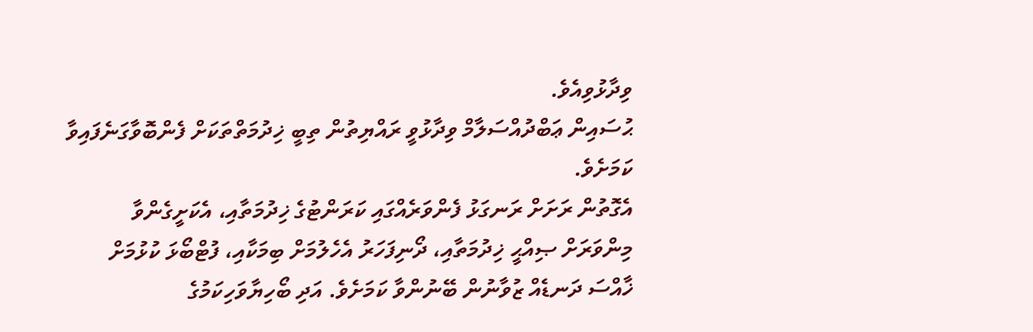ވިދާޅުވިއެވެ.
ޙުސައިން ޢަބްދުއްސަލާމް ވިދާޅުވީ ރައްޔިތުން ތިބީ ޚިދުމަތްތަކަށް ފެންބޮވާގަނެފައިވާ ކަމަށެވެ.
އެގޮތުން ރަށަށް ރަނގަޅު ފެންވަރެއްގައި ކަރަންޓުގެ ޚިދުމަތާއި، އެކަށީގެންވާ މިންވަރަށް ޞިއްޙީ ޚިދުމަތާއި، ދޯނިފަހަރު އެހެލުމަށް ބިމަކާއި، ފުޓްބޯޅަ ކުޅުމަށް ޚާއްސަ ދަނޑެއް ޒުވާނުން ބޭނުންވާ ކަމަށެވެ. އަދި ބޯހިޔާވަހިކަމުގެ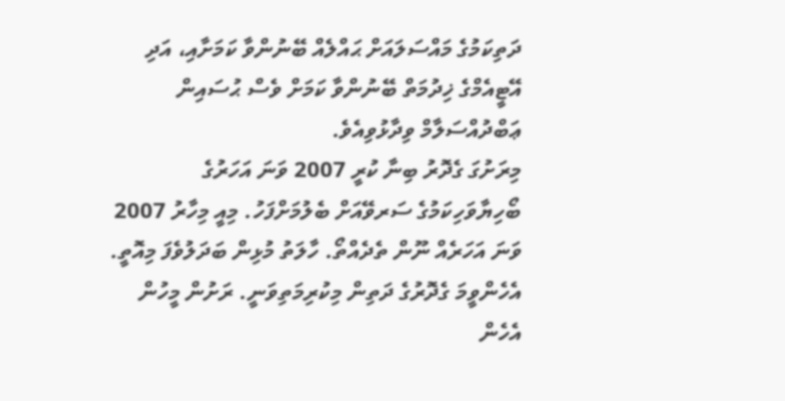ދަތިކަމުގެ މައްސަލައަށް ޙައްލެއް ބޭނުންވާ ކަމަށާއި، އަދި އޭޓީއެމްގެ ޚިދުމަތް ބޭނުންވާ ކަމަށް ވެސް ޙުސައިން ޢަބްދުއްސަލާމް ވިދާޅުވިއެވެ.
މިރަށުގަ ގެދޮރު ބިނާ ކުރީ 2007 ވަނަ އަހަރުގެ ބޯހިޔާވަހިކަމުގެ ސަރވޭއަށް ބެލުމަށްފަހު. މިއީ މިހާރު 2007 ވަނަ އަހަރެއް ނޫން ތެދެއްތޯ. ހާލަތު މުޅިން ބަދަލުވެފަ މިއޮތީ. އެހެންވީމަ ގެދޮރުގެ ދަތިން މިކުރިމަތިވަނީ. ރަށުން މީހުން އެހެން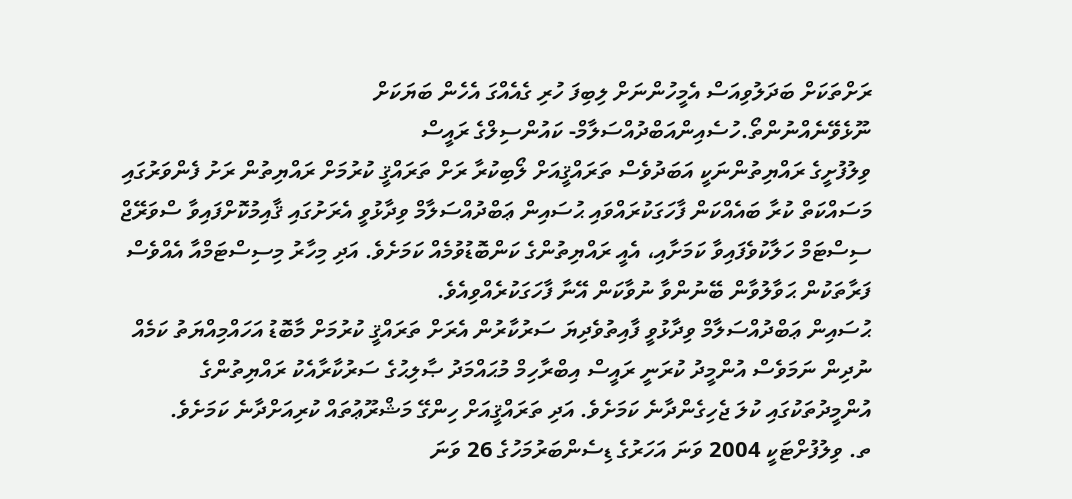ރަށްތަކަށް ބަދަލުވިއަސް އެމީހުންނަށް ލިބިފަ ހުރި ގެއެއްގަ އެހެން ބަޔަކަށް ނޫޅެވޭނެއްނުންތޯ.ހުސެއިންއަބްދުއްސަލާމް- ކައުންސިލްގެ ރައީސް
ވިލުފުށީގެ ރައްޔިތުންނަކީ އަބަދުވެސް ތަރައްޤީއަށް ލޯބިކުރާ ރަށް ތަރައްޤީ ކުރުމަށް ރައްޔިތުން ރަށު ފެންވަރުގައި މަސައްކަތް ކުރާ ބައެއްކަން ފާހަގަކުރައްވައި ޙުސައިން ޢަބްދުއްސަލާމް ވިދާޅުވީ އެރަށުގައި ޤާއިމުކޮށްފައިވާ ސްވަރޭޖް ސިސްޓަމް ހަލާކުވެފައިވާ ކަމަށާއި، އެއީ ރައްޔިތުންގެ ކަންބޮޑުވުމެއް ކަމަށެވެ. އަދި މިހާރު މިސިސްޓަމްއާ އެއްވެސް ފަރާތަކުން ޙަވާލުވާން ބޭނުންވާ ނުވާކަން އޭނާ ފާހަގަކުރެއްވިއެވެ.
ޙުސައިން ޢަބްދުއްސަލާމް ވިދާޅުވީ ފާއިތުވެދިޔަ ސަރުކާރުން އެރަށް ތަރައްޤީ ކުރުމަށް މާބޮޑު އަހައްމިއްޔަތު ކަމެއް ނުދިން ނަމަވެސް އުންމީދު ކުރަނީ ރައީސް އިބްރާހިމް މުޙައްމަދު ޞާލިޙުގެ ސަރުކާރާއެކު ރައްޔިތުންގެ އުންމީދުތަކުގައި ކުލަ ޖެހިގެންދާނެ ކަމަށެވެ. އަދި ތަރައްޤީއަށް ހިންގޭ މަޝްރޫޢުތައް ކުރިއަށްދާނެ ކަމަށެވެ.
ތ. ވިލުފުށްޓަކީ 2004 ވަނަ އަހަރުގެ ޑިސެންބަރުމަހުގެ 26 ވަނަ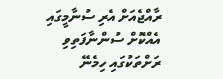ރާއްޖެއަށް އެރި ސުނާމީގައި އެއްކޮށް ސުންނާފަތިވި ރަށްތަކުގައި ހިމެނޭ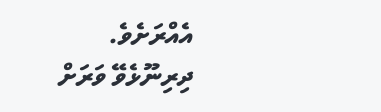އެއްރަށެވެ. ދިރިނޫޅެވޭ ވަރަށް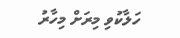ހަލާކުވި މިރަށް މިހާރު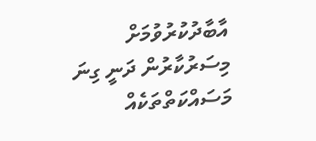އާބާދުކުރުވުމަށް މިސަރުކާރުން ދަނީ ގިނަ މަސައްކަތްތަކެއް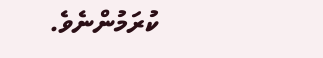ކުރަމުންނެވެ.